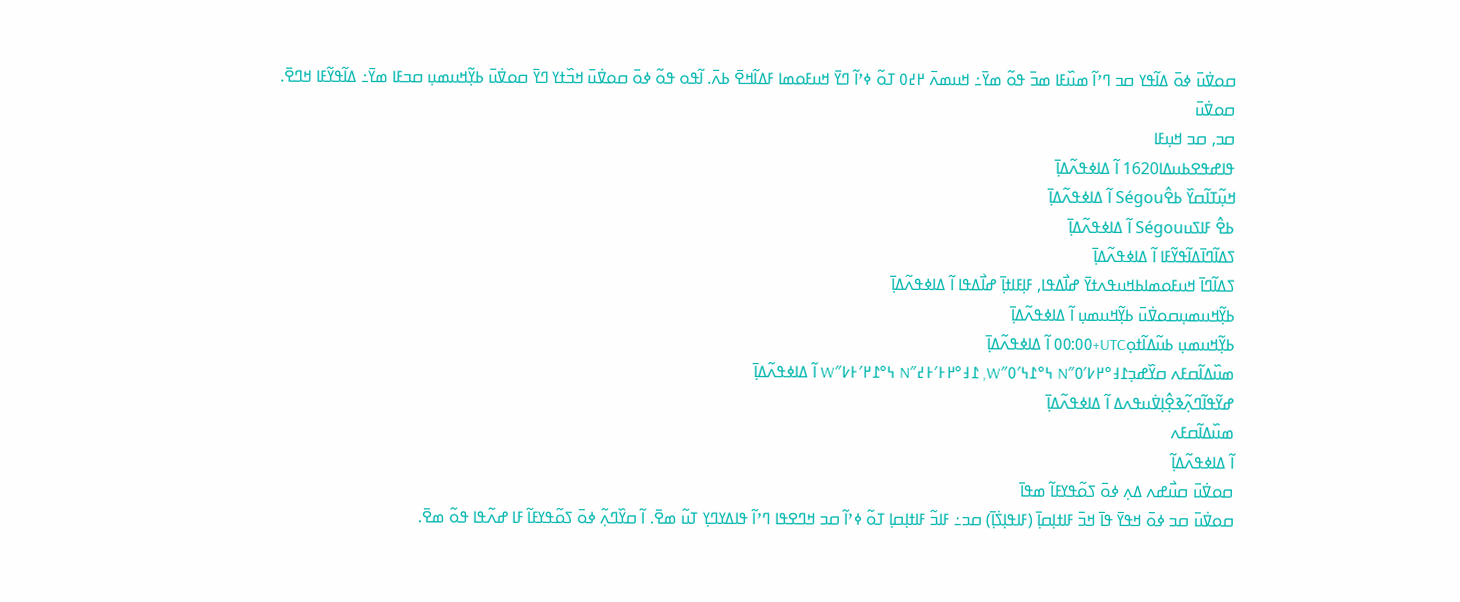ߛߋߜ߭ߎ߫ ߦߋ߫ ߡߊ߬ߟߌ ߛߏ ߣߴߊ߬ ߘߎ߰ߓߊ ߘߏ߫ ߟߋ߬ ߘߌ߫߸ ߞߎߘߍ߫ ߂߄߀ ߠߋ߬ ߦߴߊ߬ ߣߌ߫ ߞߎߓߋߘߊ ߓߡߊ߬ߞߐ߫ ߕߍ߫. ߊ߬ߟߋ ߟߋ߬ ߦߋ߫ ߛߋߜ߭ߎ߫ ߞߏ߰ߙߌ ߣߌ߫ ߛߋߜ߭ߎ߫ ߕߌ߲߬ߞߎߘߎ߲ ߛߏߓߊ ߘߌ߫߸ ߡߊ߬ߟߌ߬ߓߊ ߞߣߐ߫.
ߛߋߜ߭ߎ߫
ߛߏ, ߛߏ ߞߎ߲ߓߊ
ߟߊߝߟߐߕߎߡߊ1620 ߊ߬ ߡߊߦߟߍ߬ߡߊ߲߫
ߞߎ߲߬ߠߊ߬ߛߌ߰ ߕߐ߮Ségou ߊ߬ ߡߊߦߟߍ߬ߡߊ߲߫
ߕߐ߮ ߓߊߖߎSégou ߊ߬ ߡߊߦߟߍ߬ߡߊ߲߫
ߖߡߊ߬ߣߊ߫ߡߊ߬ߟߌ߬ߓߊ ߊ߬ ߡߊߦߟߍ߬ߡߊ߲߫
ߖߡߊ߬ߣߊ߫ ߞߎߓߋߘߊߕߞߎߟߍߙߌ߫ ߝߊ߯ߡߟߊ, ߓߊ߲ߓߊߙߊ߲߫ ߝߊ߯ߡߟߊ ߊ߬ ߡߊߦߟߍ߬ߡߊ߲߫
ߕߌ߲߬ߞߎߘߎ߲ߛߋߜ߭ߎ߫ ߕߌ߲߬ߞߎߘߎ߲ ߊ߬ ߡߊߦߟߍ߬ߡߊ߲߫
ߕߌ߲߬ߞߎߘߎ߲ ߕߎ߬ߡߊ߬ߙߋ߲UTC+߀߀:߀߀ ߊ߬ ߡߊߦߟߍ߬ߡߊ߲߫
ߘߎ߰ߡߊ߬ߛߓߍ ߛߌ߰ߝߏ߲߁߃°߂߇′߀″N ߆°߁߆′߀″W, ߁߃°߂߅′߅߄″N ߆°߁߂′߅߇″W ߊ߬ ߡߊߦߟߍ߬ߡߊ߲߫
ߝߌ߬ߟߊ߬ߣߍ߲߬ߢߐ߲߮ߊ߲ߜ߭ߎߟߍߡ ߊ߬ ߡߊߦߟߍ߬ߡߊ߲߫
ߘߎ߰ߡߊ߬ߛߓߍ
ߊ߬ ߡߊߦߟߍ߬ߡߊ߲߬
ߛߋߜ߭ߎ߫ ߛߎ߯ߝߍ ߡߍ߲ ߦߋ߫ ߖߋ߬ߟߌߓߊ߬ ߘߟߊ߫
ߛߋߜ߭ߎ߫ ߛߏ ߦߋ߫ ߞߟߌ߫ ߟߊ߫ ߞߏ߫ ߓߊߙߊ߲ߛߊ߲߫ (ߓߊߟߊ߲ߖ߭ߊ߲߫) ߛߏ߸ ߓߊߏ߬ ߓߊߙߊ߲ߛߊ߲ ߠߋ߬ ߦߴߊ߬ ߛߏ ߞߣߐߟߊ ߣߴߊ߬ ߟߊߡߌߣߌ߲ ߠߎ߬ ߘߐ߫. ߊ߬ ߛߌ߰ߣߍ߲߬ ߦߋ߫ ߖߋ߬ߟߌߓߊ߬ ߓߊ ߝߍ߬ߟߊ ߟߋ߬ ߘߐ߫.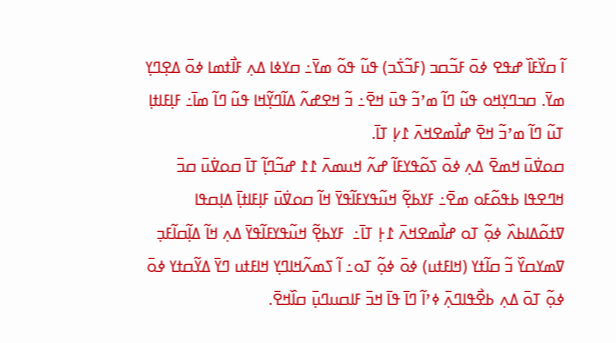ߊ߬ ߛߌ߰ߓߊ߰ ߝߟߐ ߦߋ߫ ߓߏ߬ߛߏ (ߓߏ߬ߖ߭ߏ) ߟߎ߬ ߟߋ߬ ߘߌ߫߸ ߛߌߦߊ ߡߍ߲ ߓߊ߯ߙߘߊ ߦߋ߫ ߡߐ߲ߣߌ߲ ߘߌ߫. ߛߏߣߌ߲ߞߋ ߟߎ߬ ߣߊ߬ ߘߴߏ߬ ߟߎ߫ ߞߐ߫߸ ߏ߬ ߞߐߝߍ߬ ߡߊ߬ߣߌ߲߬ߞߊ ߟߎ߬ ߣߊ߬ ߘߊ߫߸ ߓߊ߲ߓߊߙߊ߲ ߠߎ߬ ߣߊ߬ ߘߴߏ߬ ߞߐ߫ ߝߊ߯ߘߐߞߍ߫ ߁߇߲ ߠߊ߫.
ߛߋߜ߭ߎ߫ ߞߘߐ߫ ߡߍ߲ ߦߋ߫ ߖߋ߬ߟߌߓߊ߬ ߝߍ߬ ߞߎߘߍ߫ ߁߁ ߝߏ߬ߣߊ߲߬ ߠߊ߫ ߛߋߜ߭ߎ߫ ߛߏ߫ ߞߣߐߟߊ ߕߟߋ߬ߓߋ ߘߐ߫߸ ߓߌߕߐ߲߬ ߞߎ߬ߟߌߓߊ߬ߟߌ߫ ߞߊ߬ ߛߋߜ߭ߎ߫ ߓߊ߲ߓߊߙߊ߲߫ ߡߊ߲ߛߟߊ ߜߙߋ߬ߡߊߕߍ߰ ߦߋ߲߬ ߠߋ ߝߊ߯ߘߐߞߍ߫ ߁߅߲ ߠߊ߫߸  ߓߌߕߐ߲߬ ߞߎ߬ߟߌߓߊ߬ߟߌ߫ ߡߍ߲ ߞߊ߬ ߡߊ߲߬ߛߊ߬ߓߏ߲ ߜߘߌߛߌ߰ ߏ߬ ߛߊ߬ߙߌ (ߞߊߓߙߎ) ߦߋ߫ ߦߋ߲߬ ߠߋ߸ ߊ߬ ߖߘߍ߬ߞߊߣߌ߲ ߞߊߓߙߎ ߣߌ߫ ߡߌ߬ߛߙߌ ߦߋ߫ ߦߋ߲߬ ߠߋ߫ ߡߍ߲ ߕߐ߯ߟߊߣߍ߲߫ ߦߴߊ߬ ߣߊ߫ ߟߊ߫ ߞߏ߫ ߓߊߛߎߣߎ߲߫ ߛߊ߰ߞߐ߫.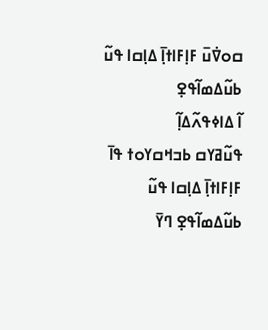ߛߋߜ߭ߎ߫ ߓߊ߲ߓߊߙߊ߲߫ ߡߊ߲ߛߊ ߟߎ߬ ߕߎ߬ߡߘߊ߬ߟߐ߲
ߊ߬ ߡߊߦߟߍ߬ߡߊ߲߬
ߟߎ߬ߥߌߛ ߕߏߞߛߌߋߙ ߟߊ߫ ߓߊ߲ߓߊߙߊ߲߫ ߡߊ߲ߛߊ ߟߎ߬ ߕߎ߬ߡߘߊ߬ߟߐ߲ ߣߌ߫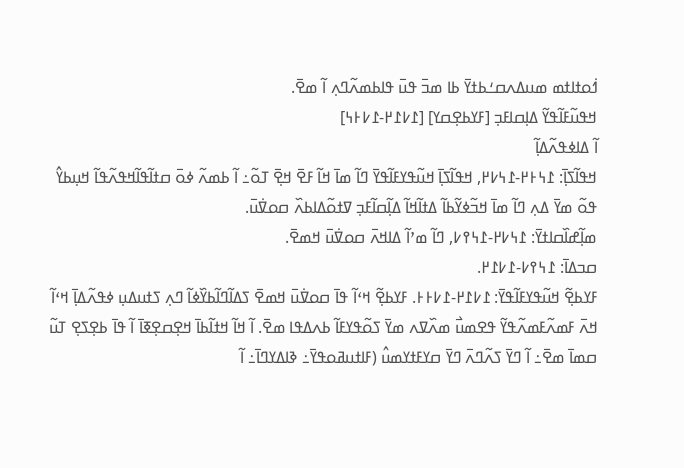ߗ߭ߋߙߊߙߘ ߘߎߡߍߛߑߕߙߌ߫ ߕߊ ߘߏ߫ ߟߎ߫ ߟߊߕߘߍ߬ߣߍ߲ ߊ߬ ߘߐ߫.
ߞߟߎ߬ߓߊ߬ߟߌ߬ ߡߊ߲ߛߊߓߏ߲ [ߓߌߕߐ߲ߛߌ] [߁߇߁߂-߁߇߅߆]
ߊ߬ ߡߊߦߟߍ߬ߡߊ߲߬
ߞߟߊ߬ߖߊ߲߫: ߁߆߅߂-߁߆߇߂, ߞߟߊ߬ߖߊ߲߫ ߞߎ߬ߟߌߓߊ߬ߟߌ߫ ߣߊ߬ ߘߊ߫ ߞߊ߬ ߓߐ߫ ߞߐ߲߫ ߠߋ߬߸ ߊ߬ ߕߘߍ߬ ߦߋ߫ ߛߙߊ߬ߟߊ߬ߞߟߍ߬ߟߊ߬ ߞߎ߲ߕߌ߮ ߟߋ߬ ߘߌ߫ ߡߍ߲ ߣߊ߬ ߘߊ߫ ߞߏ߬ߦߌ߬ߕߊ߬ ߡߙߊ߬ߞߊ߬ ߡߊ߲߬ߛߊ߬ߓߏ߲ ߜߙߋ߬ߡߊߕߍ߰ ߛߋߜ߭ߎ߫.
ߘߊ߲߬ߝߊ߰ߛߊߙߌ߫: ߁߆߇߂-߁߆߉߇, ߣߊ߬ ߘߴߊ߬ ߡߊߞߍ߫ ߛߋߜ߭ߎ߫ ߞߘߐ߫.
ߛߏߡߊ߫: ߁߆߉߇-߁߇߁߂.
ߓߌߕߐ߲߬ ߞߎ߬ߟߌߓߊ߬ߟߌ߫: ߁߇߁߂-߁߇߅߅. ߓߌߕߐ߲߬ ߞߵߊ߬ ߟߊ߫ ߛߋߜ߭ߎ߫ ߞߘߐ߫ ߖߡߊ߬ߣߊ߬ߕߌ߰ߦߊ߬ ߣߍ߲ ߖߙߎߡߎ߲ ߦߟߍ߬ߡߊ߲߫ ߞߵߊ߬ ߞߍ߫ ߓߘߍ߬ߓߘߍ߬ߟߌ߬ ߟߐߘߎ߯ ߘߍ߰ߜߍ ߘߌ߫ ߖߋ߬ߟߌߓߊ߬ ߕߍߡߟߊ ߘߐ߫. ߊ߬ ߞߊ߬ ߞߙߊ߬ߕߊ߫ ߞߐ߲ߛߐ߲ߧߊ߫ ߊ߬ ߟߊ߫ ߕߐ߲ߖߐ߲ ߠߎ߬ ߛߘߊ߫ ߘߐ߫߸ ߊ߬ ߣߌ߫ ߖߍ߬ߣߍ߫ ߣߌ߫ ߛߌߓߙߌߘߎ߮ (ߓߊߙߎߥߋߟߌ߫߸ ߢߊߡߌߣߊ߫߸ ߊ߬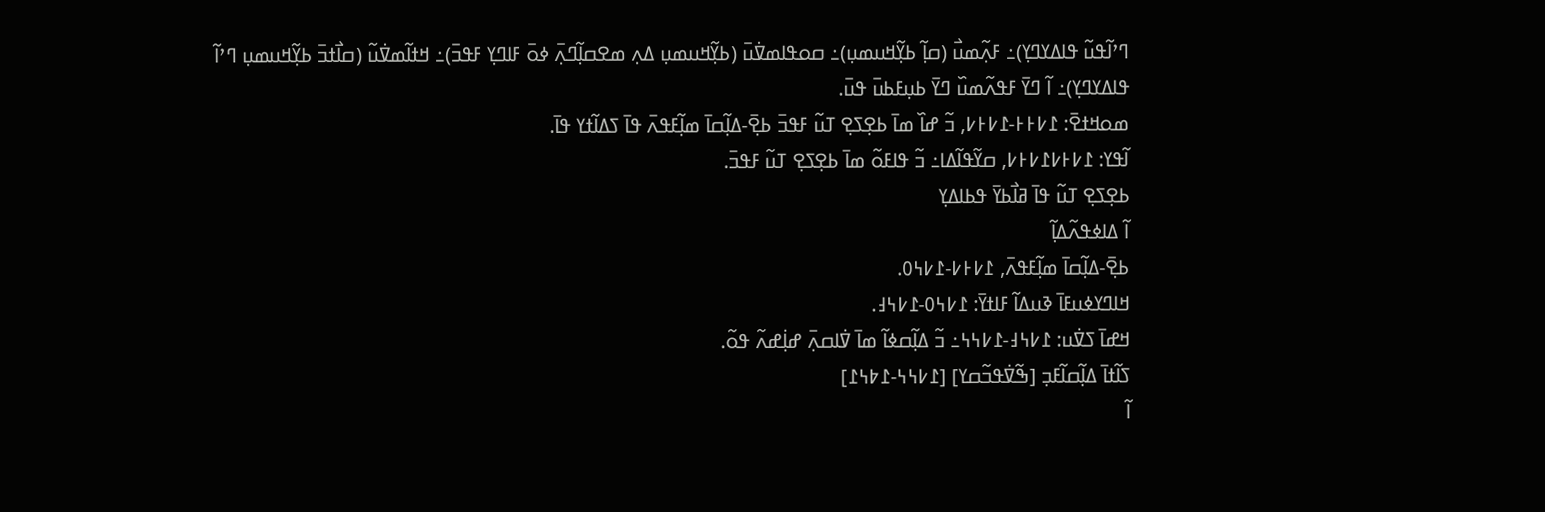ߣߴߊ߬ߟߎ߬ ߟߊߡߌߣߌ߲)߸ ߓߍ߲߬ߘߎ߯ (ߛߊ߲߬ ߕߌ߲߬ߞߎߘߎ߲)߸ ߛߋߟߊߘߜ߭ߎ߫ (ߕߌ߲߬ߞߎߘߎ߲ ߡߍ߲ ߘߐߛߊ߲߬ߣߍ߲߫ ߦߋ߫ ߓߊߣߌ߲ ߓߟߏ߫)߸ ߞߙߊ߬ߘߜ߭ߎ߬ (ߛߊ߯ߙߏ߫ ߕߌ߲߬ߞߎߘߎ߲ ߣߴߊ߬ ߟߊߡߌߣߌ߲)߸ ߊ߬ ߣߌ߫ ߓߟߍ߬ߘߎ߰ ߣߌ߫ ߕߎ߲ߓߕߎ߫ ߟߎ߫.
ߘߋߞߙߐ߫: ߁߇߅߅-߁߇߅߇, ߏ߬ ߝߊ߰ ߘߊ߫ ߕߐ߲ߖߐ߲ ߠߎ߬ ߓߟߏ߫ ߕߐ߲߫-ߡߊ߲߬ߛߊ߫ ߘߊ߲߬ߓߟߍ߫ ߟߊ߫ ߖߡߊ߬ߙߌ ߟߊ߫.
ߊ߬ߟߌ: ߁߇߅߇߁߇߅߇, ߛߌ߬ߟߊ߬ߡߊ߸ ߏ߬ ߟߊߓߋ߬ ߘߊ߫ ߕߐ߲ߖߐ߲ ߠߎ߬ ߓߟߏ߫.
ߕߐ߲ߖߐ߲ ߠߎ߬ ߟߊ߫ ߥߊ߯ߕߌ߫ ߟߕߊߡߌ߲
ߊ߬ ߡߊߦߟߍ߬ߡߊ߲߬
ߕߐ߲߫-ߡߊ߲߬ߛߊ߫ ߘߊ߲߬ߓߟߍ߫, ߁߇߅߇-߁߇߆߀.
ߞߊߣߌߦߎߓߊ߫ ߢߎߡߊ߬ ߓߊߙߌ߫: ߁߇߆߀-߁߇߆߃.
ߞߝߊ߫ ߖߜ߭ߎ: ߁߇߆߃-߁߇߆߆߸ ߏ߬ ߡߊ߲߬ߛߦߊ߬ ߘߊ߫ ߜ߭ߊߛߍ߲߫ ߝߊ߲߭ߝߍ߬ ߟߋ߬.
ߖߊ߬ߙߊ߫ ߡߊ߲߬ߛߊ߬ߓߏ߲ [ߒ߬ߜ߭ߟߏ߬ߛߌ] [߁߇߆߆-߁߈߆߁]
ߊ߬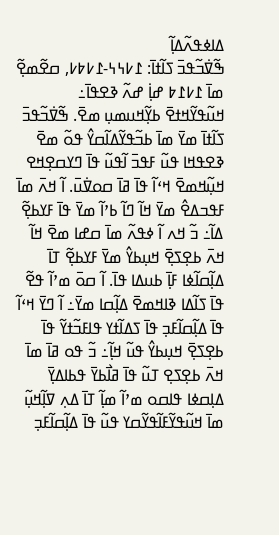ߡߊߦߟߍ߬ߡߊ߲߬
ߒ߬ߜ߭ߏ߬ߟߏ߫ ߖߊ߬ߙߊ߫: ߁߇߆߆-߁߇߈߇, ߛߐ߬ߘߐ߲߬ ߘߊ߫ ߁߇߁߈ ߝߊ߲߭ ߝߍ߬ ߢߐߟߊ߫߸ ߞߎ߬ߟߌ߬ߞߙߐ߫ ߕߌ߲߬ߞߎߘߎ߲ ߘߐ߫. ߒ߬ߜ߭ߏ߬ߟߏ߫ ߖߊ߬ߙߊ߫ ߘߌ߫ ߘߊ߫ ߕߏ߬ߟߌ߬ߡߊ߬ߛߌ߮ ߟߋ߬ ߘߐ߫ ߢߐߟߞߊ ߟߎ߬ ߓߟߏ߫ ߊ߬ߟߎ߬ ߟߊ߫ ߣߌߛߐ߲ߞߐ ߞߎ߲߬ߞߘߐ߫ ߞߵߊ߬ ߟߊ߫ ߥߊ߫ ߛߋߜ߭ߎ߫. ߊ߬ ߞߍ߫ ߘߊ߫ ߓߟߏߡߐ߮ ߘߌ߫ ߞߊ߬ ߣߊ߬ ߕߴߊ߬ ߘߌ߫ ߟߊ߫ ߓߌߕߐ߲߬ ߡߊ߬߸ ߏ߬ ߞߍ ߊ߬ ߦߟߍ߬ ߘߊ߫ ߛߝߊ ߘߐ߫ ߞߊ߬ ߞߍ߫ ߕߐ߲ߖߐ߲߫ ߞߎ߲ߕߌ߮ ߘߌ߫ ߓߌߕߐ߲߬ ߠߊ߫ ߡߊ߲߬ߛߊ߬ߦߊ ߓߊ߲߫ ߕߎߡߊ ߟߊ߫. ߊ߬ ߛߋ߫ ߘߴߊ߬ ߟߐ߬ ߟߊ߫ ߖߊ߬ߡߊ ߢߊߞߘߐ߫ ߡߊ߲߬ߛߊ ߘߌ߫߸ ߊ߬ ߣߌ߫ ߞߵߊ߬ ߟߊ߫ ߡߊ߲߬ߛߊ߬ߓߏ߲ ߟߊ߫ ߖߡߊ߬ߙߌ ߟߊߓߏ߬ߙߌ߬ ߟߊ߫ ߕߐ߲ߖߐ߲߫ ߞߎ߲ߕߌ߮ ߟߎ߬ ߞߊ߲߬߸ ߏ߬ ߟߋ ߥߊ߫ ߘߊ߫ ߞߍ߫ ߕߐ߲ߖߐ߲ ߠߎ߬ ߟߊ߫ ߥߊ߯ߕߌ߫ ߟߕߊߡߌ߲߫ ߡߊ߲ߛߦߊ ߟߊߛߋ ߘߴߊ߬ ߘߊ߲߬ ߠߊ߫ ߡߍ߲ ߜߊ߲߬ߞߎ߲߬ ߘߊ߫ ߞߎ߬ߟߌ߬ߓߊ߬ߟߌ߬ߛߌ ߟߎ߬ ߟߊ߫ ߡߊ߲߬ߛߊ߬ߓߏ߲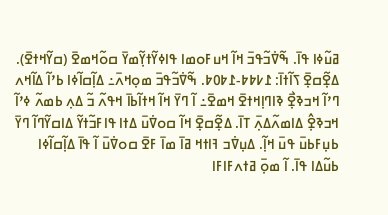ߥߎ߬ߦߊ ߟߊ߫. ߒ߬ߜ߭ߏ߬ߟߏ߫ ߞߊ߬ ߞߎߓߋߘߊ ߟߊߦߌ߬ߙߌ߲߬ߘߌ߫ ߛߋ߬ߞߘߐ߫ (ߛߌ߬ߞߙߐ߫).
ߡߐ߲߬ߛߐ߲߫ ߖߊ߬ߙߊ߫: ߁߇߈߈-߁߈߀߈. ߒ߬ߜ߭ߏ߬ߟߏ߫ ߘߋ߲ߞߍ߫߸ ߡߊ߲߬ߛߊ߬ߦߊ ߕߴߊ߬ ߡߊ߬ߞߍ ߣߴߊ߬ ߞߏߢߐ߲߯ ߢߊߣߊ߲ߞߙߐ߫ ߞߘߐ߫߸ ߊ߬ ߣߌ߫ ߞߊ߬ ߞߙߊ߬ߕߊ߫ ߞߟߍ߬ ߏ߬ ߡߍ߲ ߕߘߍ߬ ߦߴߊ߬ ߞߏߢߐ߲߮ ߡߊߘߍ߬ߡߍ߲߫ ߠߊ߫. ߡߐ߲߬ߛߐ߲߫ ߞߊ߬ ߛߋߜ߭ߎ߫ ߡߙߊ ߟߊߓߏ߬ߙߌ߬ ߡߊߛߌ߬ߣߊ߬ ߣߌ߫ ߕߎ߲ߓߕߎ߫ ߟߎ߫ ߞߊ߲߬. ߡߎ߲ߜ߭ߏ ߔߊߙߞ ߥߊ߫ ߘߊ߫ ߓߐ߫ ߛߋߜ߭ߎ߫ ߊ߬ ߟߊ߫ ߡߊ߲߬ߛߊ߬ߦߊ ߕߎ߬ߡߊ ߟߊ߫. ߊ߬ ߘߋ߲߫ ߥߙߍߓߊߓߊ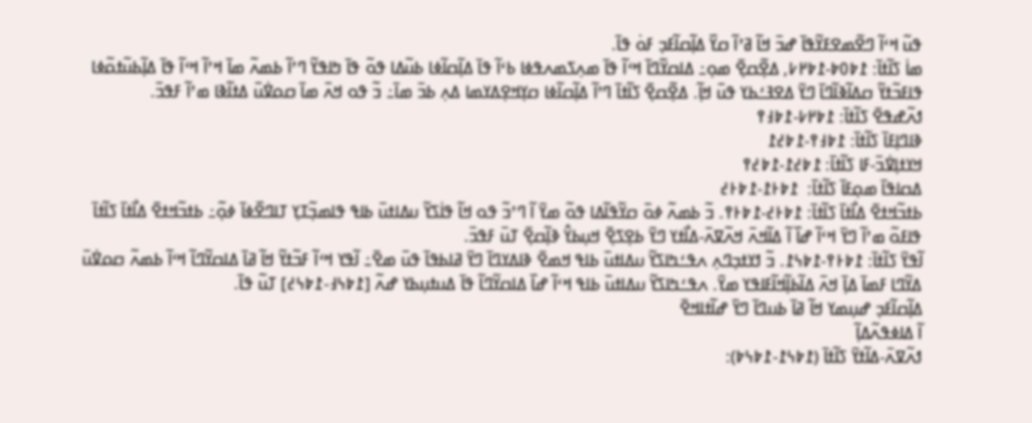ߟߎ߬ ߞߵߊ߬ ߣߐ߬ߘߐߓߌ߬ߟߊ߫ ߝߏ߫ ߞߊ߬ ߥߴߊ߬ ߛߌ߰ ߡߊ߲߬ߛߊ߬ߓߏ߲ ߓߋ߭ ߟߊ߫.
ߘߊ߭ ߖߊ߬ߙߊ߫: ߁߈߀߈-߁߈߂߇, ߡߐ߲߬ߛߐ߲߫ ߘߋ߲߸ ߡߊߛߌ߬ߣߊ߫ ߞߵߊ߬ ߟߊ߫ ߘߍ߲ߖߘߍߟߦߊ ߕߵߊ߬ ߟߊ߫ ߡߊ߲߬ߛߊ߬ߦߊ ߕߎ߬ߡߊ ߟߋ߬ ߟߊ߫ ߤߊߟߌ߬ ߣߴߊ߬ ߕߘߍ߬ ߘߊ߫ ߞߴߊ߬ ߞߵߊ߬ ߟߊ߫ ߡߊ߲߬ߕߎ߬ߙߋ߬ߦߊ ߟߊߓߏ߬ߙߌ߬ ߛߡߊ߬ߢߊ߬ߣߊ߫ ߣߌ߫ ߡߐߔߑߕߌ ߟߎ߫ ߞߊ߲߬. ߡߐ߲߬ߛߐ߲߫ ߖߊ߬ߙߊ߫ ߣߴߊ߬ ߡߊ߲߬ߛߊ߬ߦߊ ߛߌ߲ߞߐ߲ߡߌߘߊ ߡߍ߲ ߕߏ߫ ߘߊ߫߸ ߏ߬ ߟߋ ߞߍ߫ ߘߊ߫ ߛߋߜ߭ߎ߫ ߡߙߊ߬ߢߊ ߘߴߊ߬ ߓߟߏ߫.
ߗߍ߬ߝߟߐ߫ ߖߊ߬ߙߊ߫: ߁߈߂߇-߁߈߃߉
ߢߊߣߊ߲ߓߊ߫ ߖߊ߬ߙߊ߫: ߁߈߃߉-߁߈߄߁
ߞߌߙߊ߲ߜ߭ߏ߫-ߓߊ ߖߊ߬ߙߊ߫: ߁߈߄߁-߁߈߄߉
ߡߛߊߟߊ߫ ߘߋ߲ߓߊ߫ ߖߊ߬ߙߊ߫:  ߁߈߅߁-߁߈߅߄
ߕߙߏ߬ߞߙߐ߫ ߡߊ߯ߙߊ߫ ߖߊ߬ߙߊ߫: ߁߈߅߄-߁߈߅߉. ߏ߬ ߕߘߍ߬ ߦߋ߫ ߛߌ߬ߟߊ߬ߡߊ ߟߋ߬ ߘߌ߫ ߊ߬ ߣߴߏ߬ ߟߋ ߞߊ߬ ߟߊ߭ߖߌ߬ ߎߡߊߙߎ߫ ߕߊߟ ߟߊߘߏ߲߬ߠߌ߲ ߠߊߣߐ߰ߦߊ߫ ߦߋ߲߬߸ ߕߙߏ߬ߞߙߐ߫ ߡߊ߯ߙߊ߫ ߖߊ߬ߙߊ߫ ߟߊߓߋ߬ ߘߴߊ߬ ߣߌ߫ ߞߵߊ߬ ߝߊ߰ ߊ߬ ߡߊ߬ߞߍ߫ ߞߍ߬ߜߍ߫-ߡߊ߯ߙߌ ߣߌ߫ ߕߐ߲ߖߐ߲߫ ߞߎ߲ߕߌ߮ ߢߊ߲߬ߛߐ߲߫ ߠߎ߫ ߓߟߏ߫.
ߊ߬ߟߌ߫ ߖߊ߬ߙߊ߫: ߁߈߅߉-߁߈߆߁. ߏ߬ ߗߌߙߏ߲ߣߍ߲ ߍߟߑߤߊߖߌ߬ ߎߡߊߙߎ߫ ߕߊߟ ߞߘߐ߫ ߢߊߡߌߣߊ߫ ߣߌ߫ ߥߊߕߟߊ߫ ߟߎ߫ ߘߐ߫߸ ߊ߬ߟߌ ߞߵߊ߬ ߓߏ߬ߙߌ߬ ߞߊ߬ ߥߊ߫ ߡߊߛߌ߬ߣߊ߬ ߞߵߊ߬ ߕߘߍ߬ ߛߋߜ߭ߎ߫ ߡߌ߬ߣߊ ߓߘߊ߫ ߡߊ߲߫ ߞߍ߫ ߡߊ߬ߕߊ߲߬ߞߊ߬ߓߊߟߌ ߘߌ߫. ߍߟߑߤߊߖߌ߬ ߎߡߊߙߎ߫ ߕߊߟ ߞߵߊ߬ ߝߊ߰ ߡߊߛߌ߬ߣߊ߬ ߟߊ߫ ߡߎߙߎ߲ߕߌ ߝߍ߬ [߁߈߆߃-߁߈߆߄] ߠߎ߬ ߟߊ߫.
ߡߊ߲߬ߛߊ߬ߓߏ߲ ߝߎ߲ߘߌ ߞߊ߬ ߥߊ߫ ߕߎߣߊ߫ ߣߌ߫ ߝߊ߬ߙߊߞߐ߫
ߊ߬ ߡߊߦߟߍ߬ߡߊ߲߬
ߗߍ߬ߜߍ߫-ߡߊ߬ߙߌ߫ ߖߊ߬ߙߊ߫ (߁߈߆߁-߁߈߆߈):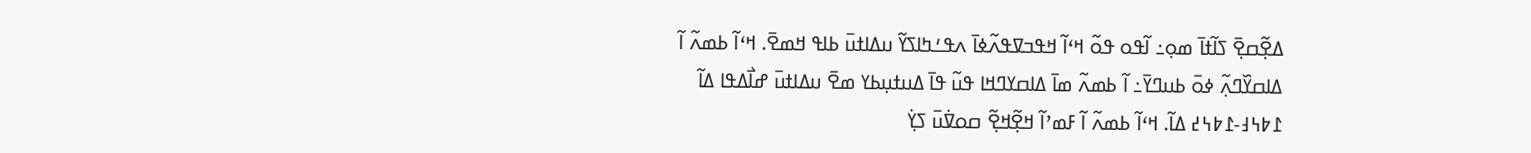ߡߐ߲߬ߛߐ߲߫ ߖߊ߬ߙߊ߫ ߘߋ߲߸ ߊ߬ߟߋ ߟߋ߬ ߞߵߊ߬ ߞߟߏߜߟߍ߬ߦߊ߫ ߍߟߑߤߊߖߌ߬ ߎߡߊߙߎ߫ ߕߊߟ ߞߘߐ߫. ߞߵߊ߬ ߕߘߍ߬ ߊ߬ ߡߊߛߌ߰ߣߍ߲߬ ߦߋ߫ ߕߎߣߌ߫߸ ߊ߬ ߕߘߍ߬ ߘߊ߫ ߡߊߛߌߣߞߊ ߟߎ߬ ߟߊ߫ ߡߎߙߎ߲ߕߌ ߘߐ߫ ߎߡߊߙߎ߫ ߝߊ߯ߡߟߊ ߡߊ߬ ߁߈߆߃-߁߈߆߄ ߡߊ߬. ߞߵߊ߬ ߕߘߍ߬ ߊ߬ ߓߘߴߊ߬ ߞߐ߲߬ߞߐ߲߬ ߛߋߜ߭ߎ߫ ߖߌ߲߭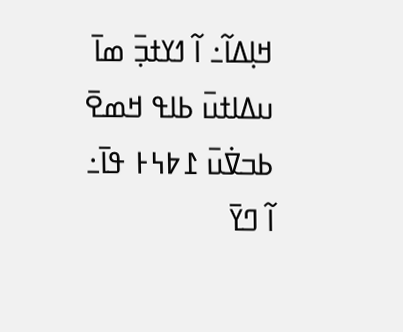ߞߊ߲ߡߊ߬߸ ߊ߬ ߗߌߙߏ߲߫ ߘߊ߫ ߎߡߊߙߎ߫ ߕߊߟ ߞߘߐ߫ ߕߏߜ߭ߎ߫ ߁߈߆߅ ߟߊ߫߸ ߊ߬ ߣߌ߫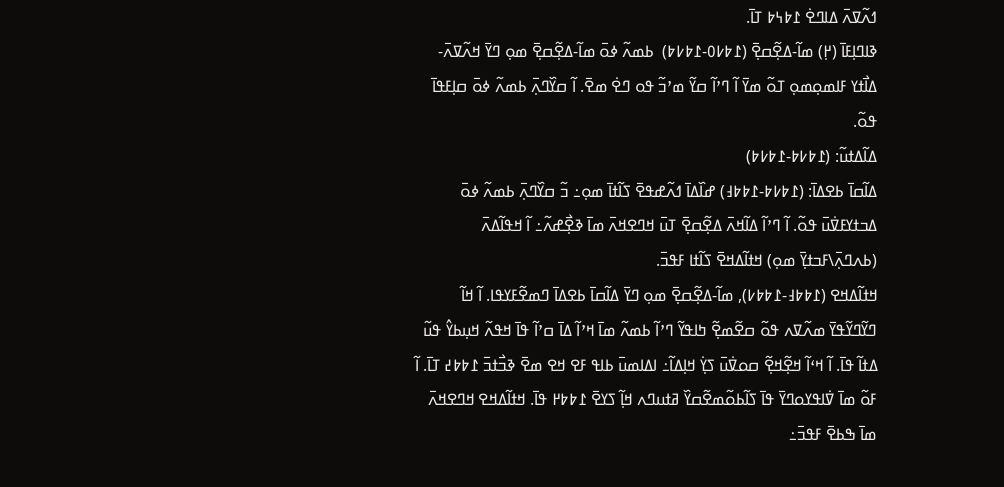ߗߍ߬ߜߍ߫ ߡߊߣߐ߭ ߁߈߆߈ ߠߊ߫.
ߢߊߣߊ߲ߓߊ߫ (߂߲) ߘߊ߬-ߡߐ߲߬ߛߐ߲߫ (߁߈߇߀-߁߈߇߈)  ߕߘߍ߬ ߦߋ߫ ߘߊ߬-ߡߐ߲߬ߛߐ߲߫ ߘߋ߲ ߣߌ߫ ߞߍ߬ߜߍ߫-ߡߊ߯ߙߌ ߓߊߘߋ߲ߘߋ߲ ߠߋ߬ ߘߌ߫ ߊ߬ ߣߴߊ߬ ߛߌ߬ ߘߴߏ߬ ߟߋ ߣߐ߭ ߘߐ߫. ߊ߬ ߛߌ߰ߣߍ߲߫ ߕߘߍ߬ ߦߋ߫ ߛߊ߲ߓߟߊ߫ ߟߋ߬.
ߡߊ߬ߡߙߎ߬: (߁߈߇߈-߁߈߇߈)
ߡߊ߬ߛߊ߫ ߕߐߡߊ߫: (߁߈߇߈-߁߈߈߃) ߝߊ߰ߡߊ߫ ߗߍ߬ߝߟߐ߫ ߖߊ߬ߙߊ߫ ߘߋ߲߸ ߏ߬ ߛߌ߰ߣߍ߲߫ ߕߘߍ߬ ߦߋ߫ ߡߏߙߌߓߜ߭ߎ߫ ߟߋ߬. ߊ߬ ߣߴߊ߬ ߡߊ߬ߞߍ߫ ߡߐ߲߬ߛߐ߲߫ ߠߎ߫ ߞߣߐߞߍ߫ ߘߊ߫ ߢߐ߲߯ߝߍ߬߸ ߊ߬ ߞߟߊ߬ߡߍ߫ (ߕߍߣߍ߲߫\ߓߏߙߌ߲߫ ߘߋ߲) ߞߙߊ߬ߡߞߐ߫ ߖߊ߬ߙߊ ߓߟߏ߫.
ߞߙߊ߬ߡߞߐ (߁߈߈߃-߁߈߈߇), ߘߊ߬-ߡߐ߲߬ߛߐ߲߫ ߘߋ߲ ߣߌ߫ ߡߊ߬ߛߊ߫ ߕߐߡߊ߫ ߣߘߐ߬ߓߌߟߊ. ߊ߬ ߞߊ߬ ߣߌ߬ߣߌ߬ߟߌ߫ ߘߍ߬ߜߍ ߟߋ߬ ߛߐ߬ߘߐ߲߬ ߤߊߟߌ߬ ߣߴߊ߬ ߕߘߍ߬ ߘߊ߫ ߞߴߊ߬ ߡߊ߫ ߛߴߊ߬ ߟߊ߫ ߞߟߍ߬ ߞߎ߲ߕߌ߮ ߟߎ߬ ߡߙߊ߬ ߟߊ߫. ߊ߬ ߞߵߊ߬ ߞߐ߲߬ߞߐ߲߬ ߛߋߜ߭ߎ߫ ߖߌ߲߭ ߞߊ߲ߡߊ߬߸ ߊߡߊߘߎ߫ ߕߊߟ ߓߐ ߞߐ ߘߐ߫ ߢߏ߯ߙߏ߫ ߁߈߈߄ ߠߊ߫. ߊ߬ ߓߋ߬ ߘߊ߫ ߜ߭ߊߟߌߋߣߌ߫ ߟߊ߫ ߖߊ߬ߕߋ߬ߘߐ߬ߛߌ߰ ߥߙߎߣߍ ߞߊ߲߬ ߖߌߐ߫ ߁߈߈߂ ߟߊ߫. ߞߙߊ߬ߡߞߐ ߞߣߐߞߍ߫ ߘߊ߫ ߒߕߐ߫ ߓߟߏ߫߸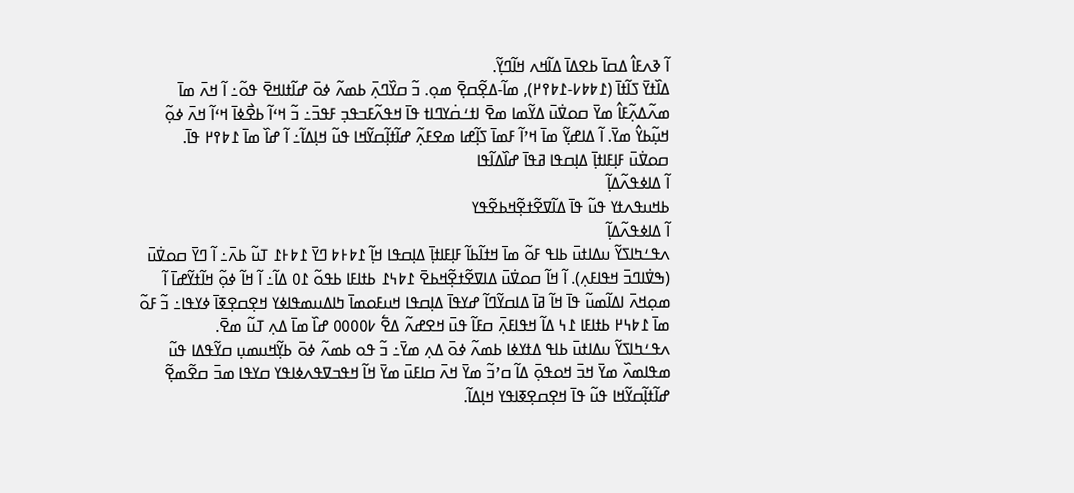ߊ߬ ߢߍߓߊ߮ ߡߛߊ߫ ߕߐߡߊ߫ ߡߊ߬ߞߍ ߞߊ߬ߣߌ߲߬.
ߡߊ߰ߙߌ߫ ߖߊ߬ߙߊ߫ (߁߈߈߇-߁߈߉߂), ߘߊ߬-ߡߐ߲߬ߛߐ߲߫ ߘߋ߲. ߏ߬ ߛߌ߰ߣߍ߲߫ ߕߘߍ߬ ߦߋ߫ ߝߊ߬ߙߊߞߐ߫ ߟߋ߬߸ ߊ߬ ߞߍ߫ ߘߊ߫ ߘߍ߬ߡߍ߲߬ߓߊ߮ ߘߌ߫ ߛߋߜ߭ߎ߫ ߡߌ߬ߘߊ ߘߐ߫ ߊߙߑߛ߭ߌߣߊߙ ߟߊ߫ ߞߟߍ߬ߓߏߟߏ߲ ߓߟߏ߫߸ ߏ߬ ߞߵߊ߬ ߕߐ߯ߦߊ߫ ߞߵߊ߬ ߞߍ߫ ߦߋ߲߬ ߞߎ߲߬ߕߌ߮ ߘߌ߫. ߊ߬ ߡߊߝߌ߲߬ ߘߊ߫ ߞߴߊ߬ ߓߘߊ߫ ߖߊ߲߬ߝߊ ߘߐߓߍ߲߬ ߝߊ߬ߙߊ߲߬ߛߌ߬ߞߊ ߟߎ߬ ߞߊ߲ߡߊ߬߸ ߊ߬ ߝߊ߰ ߘߊ߫ ߁߈߉߂ ߟߊ߫.
ߛߋߜ߭ߎ߫ ߓߊ߲ߓߊߙߊ߲߫ ߡߊ߲ߛߟߊ ߥߟߊ߫ ߝߊ߰ߡߊ߬ߟߊ
ߊ߬ ߡߊߦߟߍ߬ߡߊ߲߬
ߕߞߎߟߍߙߌ ߟߎ߬ ߟߊ߫ ߡߊ߬ߜߐ߬ߙߐ߲߬ߞߕߐ߬ߟߌ
ߊ߬ ߡߊߦߟߍ߬ߡߊ߲߬
ߍߟߑߤߊߖߌ߬ ߎߡߊߙߎ߫ ߕߊߟ ߓߋ߬ ߘߊ߫ ߞߙߊ߬ߕߊ߬ ߓߊ߲ߓߊߙߊ߲߫ ߡߊ߲ߛߟߊ ߞߊ߲߬ ߁߈߅߈ ߣߌ߫ ߁߈߅߁ ߠߎ߬ ߕߍ߫߸ ߊ߬ ߣߌ߫ ߛߋߜ߭ߎ߫ (ߒߜ߭ߊߣߏ߫ ߞߟߊߓߍ߲). ߊ߬ ߞߊ߬ ߛߋߜ߭ߎ߫ ߡߊߜߐ߬ߙߐ߲߬ߞߕߐ߫ ߁߈߆߁ ߕߙߊߓߊ ߕߟߋ߬ ߁߀ ߡߊ߬߸ ߊ߬ ߞߊ߬ ߦߋ߲߬ ߞߊ߬ߙߌ߬ߝߊ߫ ߊ߬ ߘߋ߲ߞߍ߫ ߊߡߊ߬ߘߎ߬ ߟߊ߫ ߞߊ߬ ߥߊ߫ ߡߊߛߌ߬ߣߊ߬ ߝߌߟߊ߫ ߡߊ߲ߛߟߊ ߞߎߓߋߘߊ߫ ߤߊߡߎߘߟߊߦߌ ߞߐ߲ߛߐ߲ߧߊ߫ ߦߌߟߊ߸ ߏ߬ ߓߋ߬ ߘߊ߫ ߁߈߆߂ ߕߙߊߓߊ ߁߆ ߡߊ߬ ߞߟߊߓߍ߲߫ ߛߓߊ߬ ߟߎ߫ ߞߐߝߍ߬ ߡߐ߱ ߇߀߀߀߀ ߝߊ߰ ߘߊ߫ ߡߍ߲ ߠߎ߬ ߘߐ߫.
ߍߟߑߤߊߖߌ߬ ߎߡߊߙߎ߫ ߕߊߟ ߡߙߌߦߊ ߕߘߍ߬ ߦߋ߫ ߡߍ߲ ߘߌ߫߸ ߏ߬ ߟߋ ߕߘߍ߬ ߦߋ߫ ߕߌ߲߬ߞߎߘߎ߲ ߛߌ߬ߟߡߊ ߟߎ߬ ߘߟߊߘߍ߰ ߘߌ߫ ߞߏ߫ ߞߋߟߋ߲߫ ߡߊ߬ ߛߴߏ߬ ߘߌ߫ ߞߍ߫ ߛߊߓߎ߫ ߘߌ߫ ߞߊ߬ ߞߟߏߜߟߍߦߊߟߌ ߛߌߟߊ ߘߏ߫ ߛߐ߬ߘߐ߲߬ ߝߊ߬ߙߊ߲߬ߛߌ߬ߞߊ ߟߎ߬ ߟߊ߫ ߞߐ߲ߛߐ߲ߧߊߟߌ ߞߊ߲ߡߊ߬.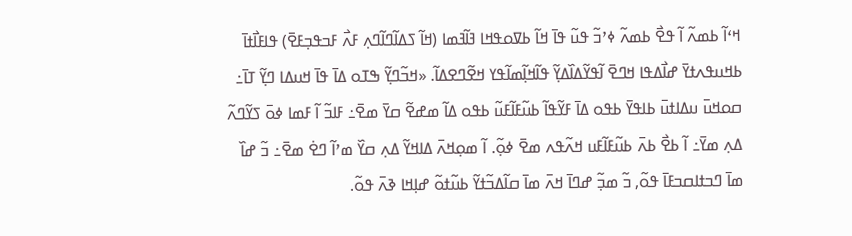ߞߵߊ߬ ߕߘߍ߬ ߊ߬ ߟߐ߯ ߕߘߍ߬ ߦߴߏ߬ ߟߎ߬ ߟߊ߫ ߞߊ߬ ߕߜߋߟߞߊ ߔߊ߬ߔߘߊ (ߞߊ߬ ߖߡߊ߬ߣߊ߬ߣߍ߲ ߓߍ߯ ߓߏߟߏ߲ߓߐ߫) ߟߊߓߊ߯ߙߊ߫ ߕߞߎߟߍߙߌ߫ ߝߊ߯ߡߟߊ ߞߣߐ߫ ߊ߬ߟߌ߬ߡߊ߰ߡߌ߲߬ ߟߊ߬ߞߊ߲߬ߘߊ߬ߟߌ ߞߐ߬ߣߐߡߊ߬. «ߞߏ߬ߣߌ߲߬ ߒߠߋ ߡߊ߫ ߟߊ߫ ߞߎߡߊ ߣߌ߲߬ ߠߊ߫߸ ߛߋߞߎ߫ ߎߡߊߙߎ߫ ߕߊߟߌ߫ ߕߟߋ ߡߊ߫ ߓߌ߬ߟߊ߬ ߕߎ߬ߓߊ߬ߓߎ߬ ߕߟߋ ߡߊ߬ ߘߝߐ߬ ߛߌ߫ ߘߐ߫߸ ߓߊߏ߬ ߊ߬ ߓߘߊ ߦߋ߫ ߖߌ߬ߣߍ߬ ߡߍ߲ ߘߌ߫߸ ߊ߬ ߕߐ߯ ߕߍ߫ ߕߎ߬ߓߊ߬ߓߎ ߞߍ߬ߟߍ ߘߐ߫ ߦߋ߲߬. ߊ߬ ߘߋ߲ߞߍ߫ ߡߊߞߌ߬ ߡߍ߲ ߛߌ߰ ߘߴߊ߬ ߣߐ߭ ߘߐ߫߸ ߏ߬ ߝߊ߰ ߘߊ߫ ߣߏߙߊߛߏߓߊ߫ ߟߋ߬, ߏ߬ ߘߏ߲߬ ߝߣߊ߫ ߞߍ߫ ߘߊ߫ ߛߊ߬ߡߏ߬ߙߌ߬ ߕߎ߬ߙߋ߬ ߝߊ߲ߞߊ ߢߍ߫ ߟߋ߬.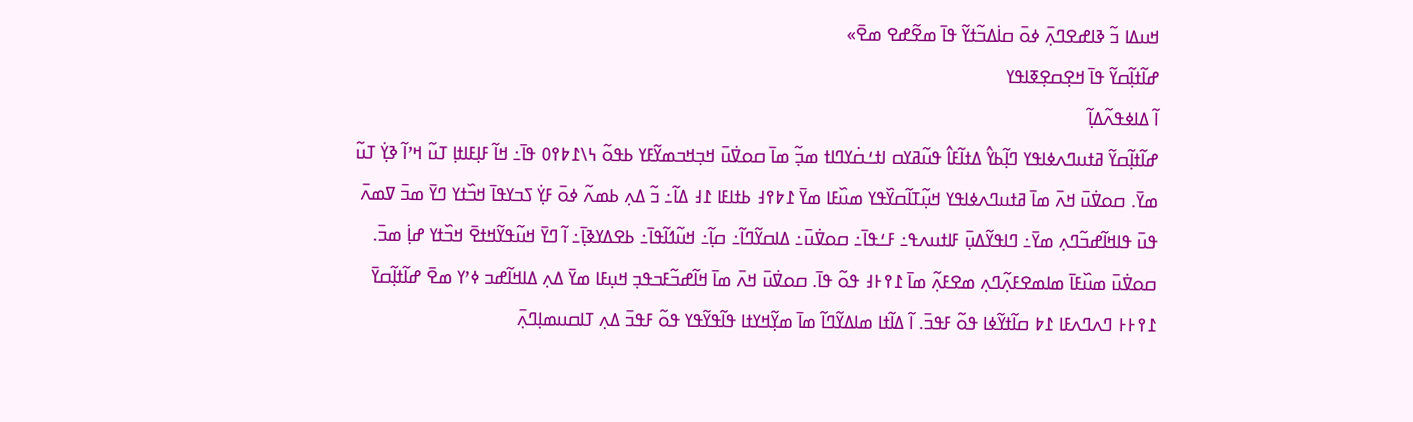ߞߎߡߊ ߏ߬ ߢߊߝߐߣߍ߲߫ ߦߋ߫ ߛߊ߭ߡߏ߬ߙߌ߬ ߟߊ߫ ߘߐ߬ߝߐ ߘߐ߫»
ߝߊ߬ߙߊ߲߬ߛߌ߬ ߟߊ߫ ߞߐ߲ߛߐ߲ߧߊߟߌ
ߊ߬ ߡߊߦߟߍ߬ߡߊ߲߬
ߝߊ߬ߙߊ߲߬ߛߌ߬ ߥߙߎߣߍߦߊߟߌ ߣߊ߲߬ߕߌ߮ ߡߙߊ߬ߓߊ߮ ߟߎ߬ߥߌߛ ߊߙߑߛ߭ߌߣߊߙ ߘߏ߲߬ ߘߊ߫ ߛߋߜ߭ߎ߫ ߞߏ߲ߞߏߘߌ߬ߓߌ ߕߟߋ߬ ߆\߁߈߉߀ ߟߊ߫߸ ߞߊ߬ ߓߊ߲ߓߊߙߊ߲ ߠߎ߬ ߞߴߊ߬ ߢߌ߲߭ ߠߎ߬ ߘߌ߫. ߛߋߜ߭ߎ߫ ߞߍ߫ ߘߊ߫ ߥߙߎߣߍߦߊߟߌ ߞߎ߲߬ߠߊ߬ߛߌ߰ߟߌ ߘߎ߰ߓߊ ߘߌ߫ ߁߈߉߃ ߕߙߊߓߊ ߁߃ ߡߊ߬߸ ߏ߬ ߡߍ߲ ߕߘߍ߬ ߦߋ߫ ߓߌ߲߭ ߖߏߌߟߊ߫ ߞߏ߰ߙߌ ߣߌ߫ ߘߏ߫ ߜߘߍ߫ ߟߎ߫ ߟߊߞߊ߬ߝߏ߬ߣߍ߲ ߘߌ߫߸ ߣߊߟߌ߬ߡߎ߲߫ ߓߊߙߎߍߟ߸ ߓߑߟߊ߫߸ ߛߋߜ߭ߎ߫߸ ߡߊߛߌ߬ߣߊ߬߸ ߛߊ߲߬߸ ߞߎ߬ߗߊ߬ߟߊ߫߸ ߕߐߡߌߢߊ߲߫߸ ߊ߬ ߣߌ߫ ߞߎ߬ߟߌ߬ߞߙߐ߫ ߞߏ߰ߙߌ ߝߊ߲߭ ߘߏ߫.
ߛߋߜ߭ߎ߫ ߘߎ߰ߓߊ߫ ߘߊߘߐߓߍ߲߬ߣߍ߲ ߘߐߓߍ߲߬ ߘߊ߫ ߁߉߅߃ ߟߋ߬ ߟߊ߫. ߛߋߜ߭ߎ߫ ߞߍ߫ ߘߊ߫ ߞߊ߬ߝߏ߬ߓߏߟߏ߲ ߞߎ߲ߓߊ ߘߌ߫ ߡߍ߲ ߡߊߞߊ߬ߝߏ ߦߴߌ ߘߐ߫ ߝߊ߬ߙߊ߲߬ߛߌ߫ ߁߉߅߅ ߣߍߣߍߓߊ ߁߈ ߛߊ߬ߙߌ߬ߦߊ ߟߋ߬ ߓߟߏ߫. ߊ߬ ߡߊ߬ߙߊ ߘߊߡߌ߬ߣߊ߬ ߘߊ߫ ߘߌ߲߬ߞߌߙߊ ߟߊ߬ߟߌ߬ߟߌ ߟߋ߬ ߓߟߏ߫ ߡߍ߲ ߠߊߛߎߘߊ߲ߣߍ߲߫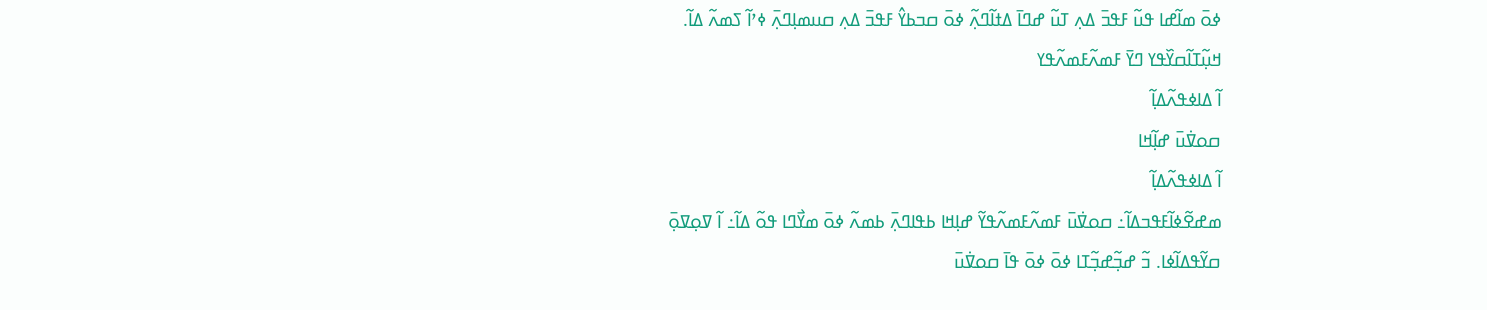ߦߋ߫ ߘߊ߬ߝߊ ߟߎ߬ ߓߟߏ߫ ߡߍ߲ ߠߎ߬ ߝߣߊ߫ ߡߙߊ߬ߣߍ߲߬ ߦߋ߫ ߛߏߕߌ߮ ߓߟߏ߫ ߡߍ߲ ߛߎߘߊ߲ߣߍ߲߫ ߦߴߊ߬ ߖߘߍ߬ ߡߊ߬.
ߞߎ߲߬ߠߊ߬ߛߌ߰ߟߌ ߣߌ߫ ߓߘߍ߬ߓߘߍ߬ߟߌ
ߊ߬ ߡߊߦߟߍ߬ߡߊ߲߬
ߛߋߜ߭ߎ߫ ߝߊ߲߬ߞߊ
ߊ߬ ߡߊߦߟߍ߬ߡߊ߲߬
ߘߝߐ߬ߦߊ߬ߓߟߏߡߊ߬߸ ߛߋߜ߭ߎ߫ ߓߘߍ߬ߓߘߍ߬ߟߌ߬ ߝߊ߲ߞߊ ߕߟߊߣߍ߲߫ ߕߘߍ߬ ߦߋ߫ ߘߌ߯ߣߊ ߟߋ߬ ߡߊ߬߸ ߊ߬ ߜߋ߲ߜߋ߲߫ ߛߌ߬ߟߡߊ߬ߦߊ. ߏ߬ ߝߏ߲߬ߝߏ߲߬ߠߊ ߦߋ߫ ߦߋ߫ ߟߊ߫ ߛߋߜ߭ߎ߫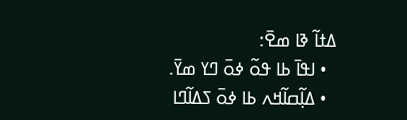ߡߙߊ߬ ߢߊ ߘߐ߫:
  • ߊߟߊ߫ ߕߊ ߟߋ߬ ߦߋ߫ ߣߌ ߘߌ߫.
  • ߡߊ߲߬ߛߊ߬ߞߍ ߕߊ ߦߋ߫ ߖߡߊ߬ߣߊ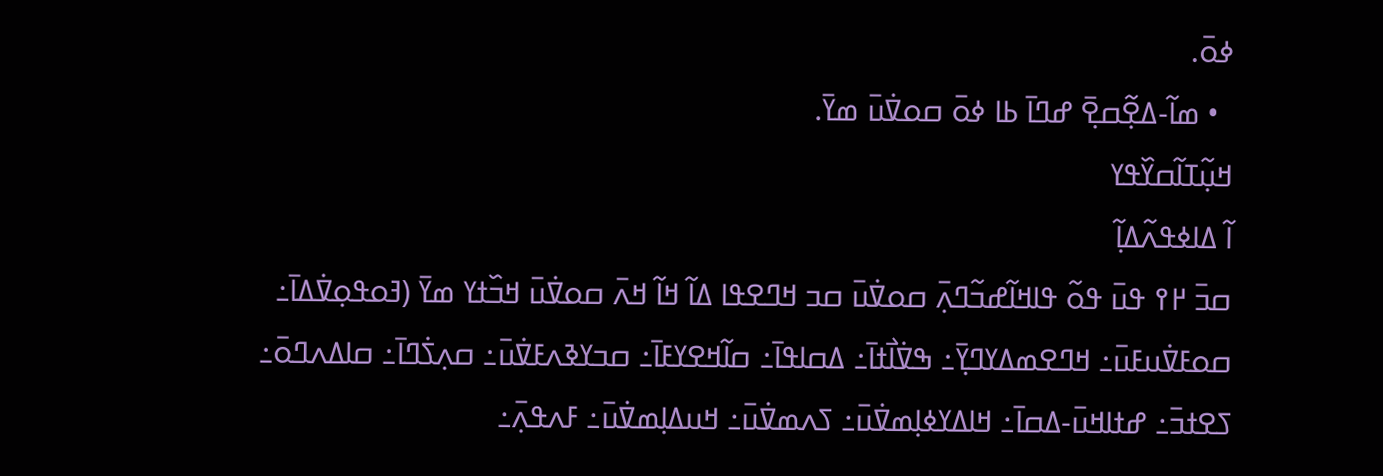ߦߋ߫.
  • ߘߊ߬-ߡߐ߲߬ߛߐ߲߫ ߝߣߊ߫ ߕߊ ߦߋ߫ ߛߋߜ߭ߎ߫ ߘߌ߫.
ߞߎ߲߬ߠߊ߬ߛߌ߰ߟߌ
ߊ߬ ߡߊߦߟߍ߬ߡߊ߲߬
ߛߏ߫ ߂߉ ߟߎ߫ ߟߋ߬ ߟߊߞߊ߬ߝߏ߬ߣߍ߲߫ ߛߋߜ߭ߎ߫ ߛߏ ߞߣߐߟߊ ߡߊ߬ ߞߊ߬ ߞߍ߫ ߛߋߜ߭ߎ߫ ߞߏ߰ߙߌ ߘߌ߫ (ߔߋߟߋ߲ߜ߭ߡߊ߫߸ ߛߋߓߜ߭ߎߓߎ߫߸ ߞߣߐߘߡߌߣߌ߲߫߸ ߒߜ߭ߊ߯ߙߊ߫߸ ߡߛߊߟߊ߫߸ ߛߊ߬ߞߐߌߓߊ߫߸ ߛߏߌߢߍߓߜ߭ߎ߫߸ ߛߍ߲ߖ߭ߣߊ߫߸ ߛߊߡߍߣߋ߫߸ ߖߐߙߏ߫߸ ߝߙߊߞߎ߫-ߡߛߊ߫߸ ߞߊߡߌߦߊ߲ߘߜ߭ߎ߫߸ ߖߍߘߜ߭ߎ߫߸ ߞߎߡߊ߲ߘߜ߭ߎ߫߸ ߓߍߟߍ߲߫߸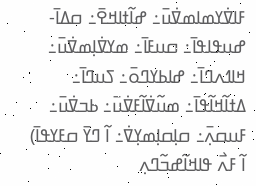ߓߊߜ߭ߌߘߊߘߜ߭ߎ߫߸ ߝߊ߬ߙߊߞߐ߫߸ ߛߡߊ߫-ߝߎߟߊߟߊ߫߸ ߛߎߓߊ߫߸ ߘߌߜ߭ߊ߲ߘߜ߭ߎ߫߸ ߞߊߗߍߣߊ߫߸ ߝߊߕߌߣߋ߫߸ ߖߎߣߊ߫߸ ߡߙߊ߬ߞߊ߬ߟߊ߫߸ ߘߎ߬ߜ߭ߊ߬ߓߜ߭ߎ߫߸ ߕߏߜ߭ߎ߫߸ ߓߎߛߍ߲߫߸ ߛߊ߲ߛߊ߲ߘߌ߲ߜ߭߸ ߊ߬ ߣߌ߫ ߛߓߌߟߊ߫) ߊ߬ ߓߍ߯ ߟߊߞߊ߬ߝߏ߬ߣߍ߲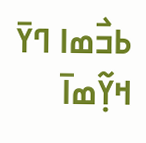ߕߏ߯ߘߊ ߣߌ߫ ߞߌ߲߬ߘߊ߫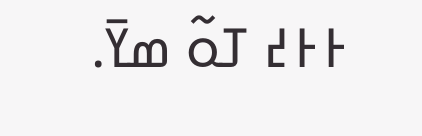߅߅߄ ߠߋ߬ ߘߌ߫.